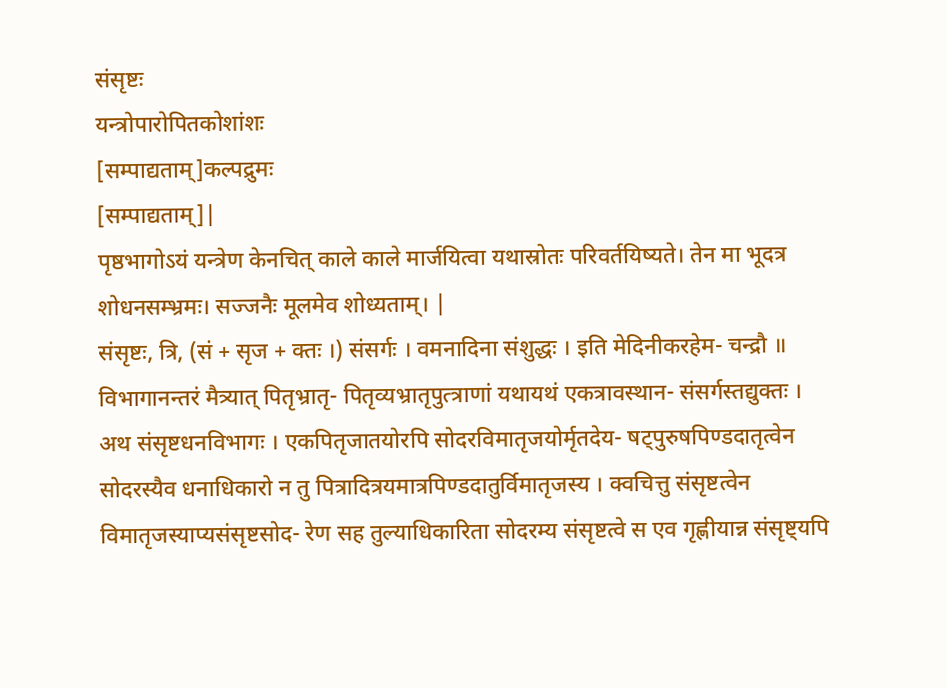संसृष्टः
यन्त्रोपारोपितकोशांशः
[सम्पाद्यताम्]कल्पद्रुमः
[सम्पाद्यताम्]|
पृष्ठभागोऽयं यन्त्रेण केनचित् काले काले मार्जयित्वा यथास्रोतः परिवर्तयिष्यते। तेन मा भूदत्र शोधनसम्भ्रमः। सज्जनैः मूलमेव शोध्यताम्। |
संसृष्टः, त्रि, (सं + सृज + क्तः ।) संसर्गः । वमनादिना संशुद्धः । इति मेदिनीकरहेम- चन्द्रौ ॥ विभागानन्तरं मैत्र्यात् पितृभ्रातृ- पितृव्यभ्रातृपुत्त्राणां यथायथं एकत्रावस्थान- संसर्गस्तद्युक्तः । अथ संसृष्टधनविभागः । एकपितृजातयोरपि सोदरविमातृजयोर्मृतदेय- षट्पुरुषपिण्डदातृत्वेन सोदरस्यैव धनाधिकारो न तु पित्रादित्रयमात्रपिण्डदातुर्विमातृजस्य । क्वचित्तु संसृष्टत्वेन विमातृजस्याप्यसंसृष्टसोद- रेण सह तुल्याधिकारिता सोदरम्य संसृष्टत्वे स एव गृह्णीयान्न संसृष्ट्यपि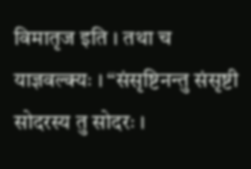विमातृज इति । तथा च याज्ञवल्क्यः । “संसृष्टिनन्तु संसृष्टी सोदरस्य तु सोदरः ।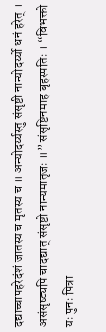दद्याच्चापहरेदंशं जातस्य च मृतस्य च ॥ अन्योदर्य्यस्तु संसृष्टी नान्योदर्य्यो धनं हरेत् । असंसृष्ट्यपि चादद्यात् संसृष्टो नान्यमातृजः ॥” संसृष्टिनमाह बृहस्पतिः । “विभक्तो यः पुनः पित्रा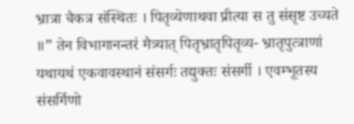भ्रात्रा चैकत्र संस्थितः । पितृव्येणाथवा प्रीत्या स तु संसृष्ट उच्यते ॥” तेन विभागानन्तरं मैत्र्यात् पितृभ्रातृपितृव्य- भ्रातृपुत्त्राणां यथायथं एकवावस्थानं संसर्गः तद्युक्तः संसर्गी । एवम्भूतस्य संसर्गिणो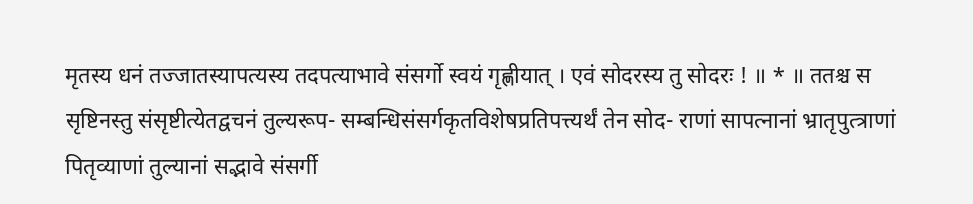मृतस्य धनं तज्जातस्यापत्यस्य तदपत्याभावे संसर्गो स्वयं गृह्णीयात् । एवं सोदरस्य तु सोदरः ! ॥ * ॥ ततश्च स सृष्टिनस्तु संसृष्टीत्येतद्वचनं तुल्यरूप- सम्बन्धिसंसर्गकृतविशेषप्रतिपत्त्यर्थं तेन सोद- राणां सापत्नानां भ्रातृपुत्त्राणां पितृव्याणां तुल्यानां सद्भावे संसर्गी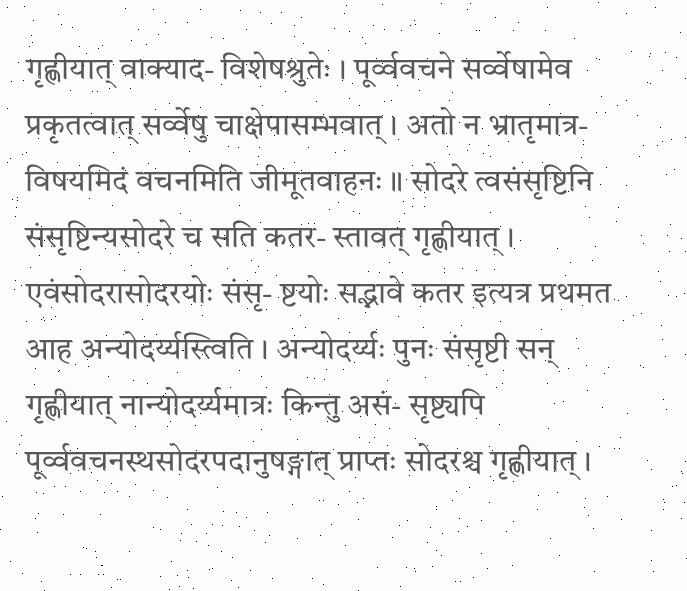गृह्णीयात् वाक्याद- विशेषश्रुतेः । पूर्व्ववचने सर्व्वेषामेव प्रकृतत्वात् सर्व्वेषु चाक्षेपासम्भवात् । अतो न भ्रातृमात्र- विषयमिदं वचनमिति जीमूतवाहनः ॥ सोदरे त्वसंसृष्टिनि संसृष्टिन्यसोदरे च सति कतर- स्तावत् गृह्णीयात् । एवंसोदरासोदरयोः संसृ- ष्टयोः सद्भावे कतर इत्यत्र प्रथमत आह अन्योदर्य्यस्त्विति । अन्योदर्य्यः पुनः संसृष्टी सन् गृह्णीयात् नान्योदर्य्यमात्रः किन्तु असं- सृष्ट्यपि पूर्व्ववचनस्थसोदरपदानुषङ्गात् प्राप्तः सोदरश्च गृह्णीयात् ।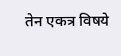तेन एकत्र विषये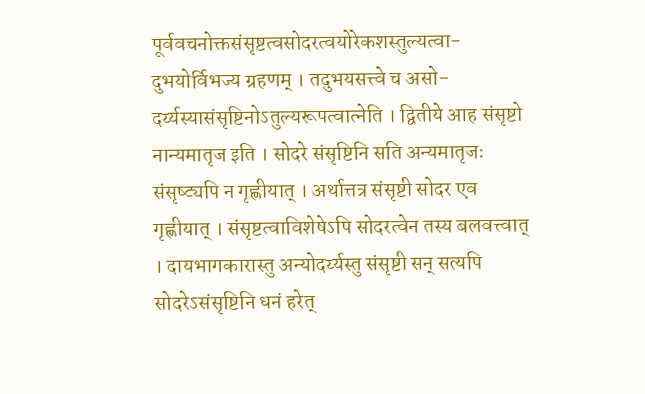पूर्ववचनोक्तसंसृष्टत्वसोदरत्वयोरेकशस्तुल्यत्वा- दुभयोर्विभज्य ग्रहणम् । तदुभयसत्त्वे च असो- दर्य्यस्यासंसृष्टिनोऽतुल्यरूपत्वात्नेति । द्वितीये आह संसृष्टो नान्यमातृज इति । सोदरे संसृष्टिनि सति अन्यमातृजः संसृष्ट्यपि न गृह्णीयात् । अर्थात्तत्र संसृष्टी सोदर एव गृह्णीयात् । संसृष्टत्वाविशेषेऽपि सोदरत्वेन तस्य बलवत्त्वात् । दायभागकारास्तु अन्योदर्य्यस्तु संसृष्टी सन् सत्यपि सोदरेऽसंसृष्टिनि धनं हरेत्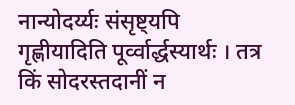नान्योदर्य्यः संसृष्ट्यपि गृह्णीयादिति पूर्व्वार्द्धस्यार्थः । तत्र किं सोदरस्तदानीं न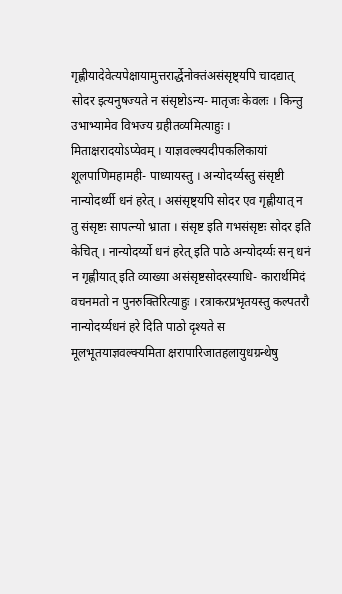गृह्णीयादेवेत्यपेक्षायामुत्तरार्द्धेनोक्तंअसंसृष्ट्यपि चादद्यात् सोदर इत्यनुषज्यते न संसृष्टोऽन्य- मातृजः केवलः । किन्तु उभाभ्यामेव विभज्य ग्रहीतव्यमित्याहुः । मिताक्षरादयोऽप्येवम् । याज्ञवल्क्यदीपकलिकायां शूलपाणिमहामही- पाध्यायस्तु । अन्योदर्य्यस्तु संसृष्टी नान्योदर्थ्यी धनं हरेत् । असंसृष्ट्यपि सोदर एव गृह्णीयात् न तु संसृष्टः सापत्न्यो भ्राता । संसृष्ट इति गभसंसृष्टः सोदर इति केचित् । नान्योदर्य्यो धनं हरेत् इति पाठे अन्योदर्य्यः सन् धनं न गृह्णीयात् इति व्याख्या असंसृष्टसोदरस्याधि- कारार्थमिदं वचनमतो न पुनरुक्तिरित्याहुः । रत्राकरप्रभृतयस्तु कल्पतरौ नान्योदर्य्यधनं हरे दिति पाठो दृश्यते स मूलभूतयाज्ञवल्क्यमिता क्षरापारिजातहलायुधग्रन्थेषु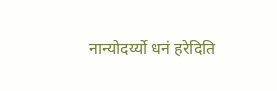नान्योदर्य्यो धनं हरेदिति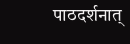पाठदर्शनात्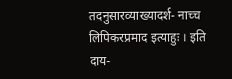तदनुसारव्याख्यादर्श- नाच्च लिपिकरप्रमाद इत्याहुः । इति दाय-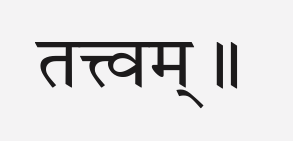तत्त्वम् ॥